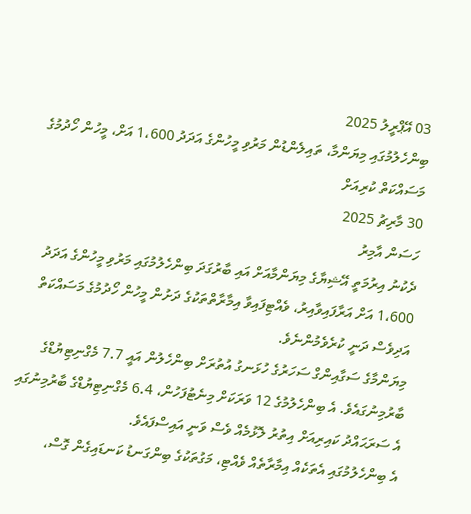03 އޭޕްރީލު 2025
ބިންހެލުމުގައި މިޔަންމާ، ތައިލެންޑުން މަރުވި މީހުންގެ އަދަދު 1،600 އަށް، މީހުން ހޯދުމުގެ މަސައްކަތް ކުރިއަށް
30 މާރިޗު 2025
ހަސަން އާމިރު
ދެކުނު އިރުމަތީ އޭޝިޔާގެ މިޔަންމާއަށް އައި ބާރުގަދަ ބިންހެލުމުގައި މަރުވި މީހުންގެ އަދަދު 1،600 އަށް އަރާފައިވާއިރު، ވެއްޓިފައިވާ އިމާރާތްތަކުގެ ދަށުން މީހުން ހޯދުމުގެ މަސައްކަތް އަދިވެސް ދަނީ ކުރެވެމުންނެވެ.
މިޔަންމާގެ ސަގާއިންގް ސަހަރުގެ ހުޅަނގު އުތުރަށް ބިންހެލުން އައީ 7.7 މެގްނިޓިޔުޑްގެ ބާރުމިނުގައެވެ. އެ ބިންހެލުމުގެ 12 ވަރަކަށް މިނެޓުފަހުން، 6.4 މެގްނިޓިޔުޑްގެ ބާރުމިނުގައި އެ ސަރަޙައްދު ކައިރިއަށް އިތުރު ލޮޅުމެއް ވެސް ވަނީ އައިސްފައެވެ.
އެ ބިންހެލުމުގައި އެތަކެއް އިމާރާތެއް ވެއްޓި، މަގުތަކުގެ ބިންގަނޑު ކަނޑައިގެން ގޮސް،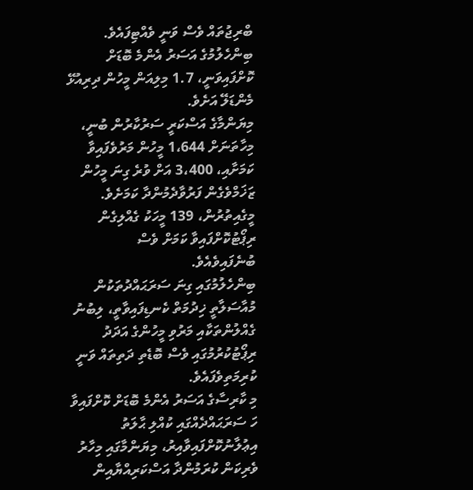ބްރިޖުތައް ވެސް ވަނީ ވެއްޓިފައެވެ.
ބިންހެލުމުގެ އަސަރު އެންމެ ބޮޑަށް ކޮށްފައިވަނީ، 1.7 މިލިއަން މީހުން ދިރިއުޅޭ މެންޑަލޭ އަށެވެ.
މިޔަންމާގެ އަސްކަރީ ސަރުކާރުން ބުނީ، މިހާތަނަށް 1،644 މީހުން މަރުވެފައިވާ ކަމަށާއި، 3،400 އަށް ވުރެ ގިނަ މީހުން ޒަޚަމްވެގެން ފަރުވާދެމުންދާ ކަމަށެވެ.
މީގެއިތުރުން، 139 މީހަކު ގެއްލިގެން ރިޕޯޓުކޮށްފައިވާ ކަމަށް ވެސް ބުނެފައިވެއެވެ.
ބިންހެލުމުގައި ގިނަ ސަރަޙައްދުތަކުން މުއާސަލާތީ ޚިދުމަތް ކެނޑިފައިވާތީ، ލިބުނު ގެއްލުންތަކާއި މަރުވި މީހުންގެ އަދަދު ރިޕޯޓުކުރުމުގައި ވެސް ބޮޑެތި ދަތިތައް ވަނީ ކުރިމަތިވެފައެވެ.
މި ކާރިސާގެ އަސަރު އެންމެ ބޮޑަށް ކޮށްފައިވާ ހަ ސަރަޙައްދެއްގައި ކުއްލި ޙާލަތު އިޢުލާނުކޮށްފައިވާއިރު، މިޔަންމާގައި މިހާރު ވެރިކަން ކުރަމުންދާ އަސްކަރިއްޔާއިން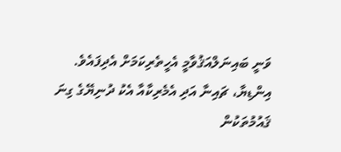ވަނީ ބައިނަލްއަޤުވާމީ އެހީތެރިކަމަށް އެދިފައެވެ.
އިންޑިޔާ، ޗައިނާ އަދި އެމެރިކާއާ އެކު ދުނިޔޭގެ ގިނަ ޤައުމުތަކުން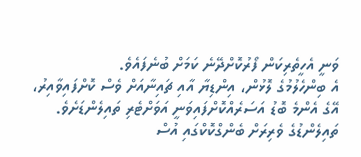ވަނީ އެހީތެރިކަން ފޯރުކޮށްދޭނެ ކަމަށް ބުނެފައެވެ.
އެ ބިންހެލުމުގެ ލޮޅުން، އިންޑިޔާ އާއި ޗައިނާއަށް ވެސް ކޮށްފައިވާއިރު، އޭގެ އެންމެ ބޮޑު އަސަރެއްކޮށްފައިވަނީ އަވަށްޓެރި ތައިލެންޑަށެވެ.
ތައިލެންޑުގެ ވެރިރަށް ބެންގްކޮކްގައި އުސް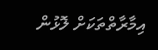އިމާރާތްތަކަށް ލޮޅުން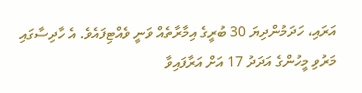އަރައި، ހަދަމުންދިޔަ 30 ބުރީގެ އިމާރާތެއް ވަނީ ވެއްޓިފައެވެ. އެ ހާދިސާގައި މަރުވި މީހުންގެ އަދަދު 17 އަށް އަރާފައިވާ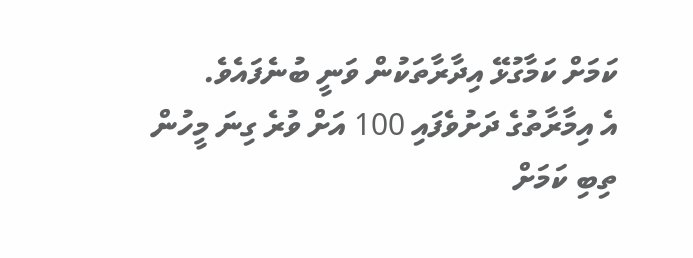ކަމަށް ކަމާގުޅޭ އިދާރާތަކުން ވަނީ ބުނެފައެވެ.
އެ އިމާރާތުގެ ދަށުވެފައި 100 އަށް ވުރެ ގިނަ މީހުން ތިބި ކަމަށް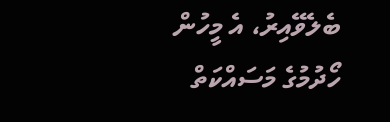ބެލެވޭއިރު، އެ މީހުން ހޯދުމުގެ މަސައްކަތް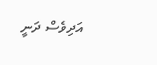އަދިވެސް ދަނީ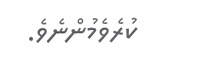ކުރެވެމުންނެވެ.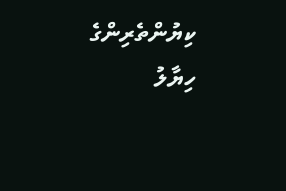ކިޔުންތެރިންގެ ހިޔާލު